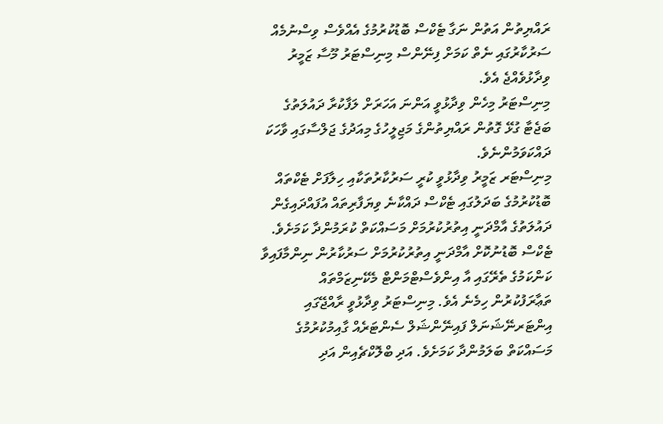ރައްޔިތުން އަތުން ނަގާ ޓެކްސް ބޮޑުކުރުމުގެ އެއްވެސް ވިސްނުމެއް ސަރުކާރުގައި ނެތް ކަމަށް ފިނޭންސް މިނިސްޓަރު މޫސާ ޒަމީރު ވިދާޅުވެއްޖެ އެވެ.
މިނިސްޓަރު މިހެން ވިދާޅުވީ އަންނަ އަހަރަށް ލަފާކުރާ ދައުލަތުގެ ބަޖެޓާ ގުޅޭ ގޮތުން ރައްޔިތުންގެ މަޖިލީހުގެ މިއަދުގެ ޖަލްސާގައި ވާހަކަ ދައްކަވަމުންނެވެ.
މިނިސްޓަރ ޒަމީރު ވިދާޅުވީ ކުރީ ސަރުކާރުތަކާއި ހިލާފަށް ޓެކްތައް ބޮޑުކުރުމުގެ ބަދަލުގައި ޓެކްސް ދައްކާނެ ވިޔަފާރިތައް އުފައްދައިގެން ދައުލަތުގެ އާމްދަނީ އިތުރުކުރުމަށް މަސައްކަތް ކުރަމުންދާ ކަމަށެވެ.
ޓެކްސް ބޮޑުނުކޮށް އާމްދަނީ އިތުރުކުރުމަށް ސަރުކާރުން ނިންމާފައިވާ ކަންކަމުގެ ތެރޭގައި އާ އިންވެސްޓްމަންޓް މެކޭނިޒަމްތައް ތަޢާރަފުކުރުން ހިމެނެ އެވެ. މިނިސްޓަރު ވިދާޅުވީ ރާއްޖޭގައި އިންޓަރނޭޝަނަލް ފައިނޭންޝަލް ސެންޓަރެއް ގާއިމުކުރުމުގެ މަސައްކަތް ބަލަމުންދާ ކަމަށެވެ. އަދި ބްލޮކްޗެއިން އަދި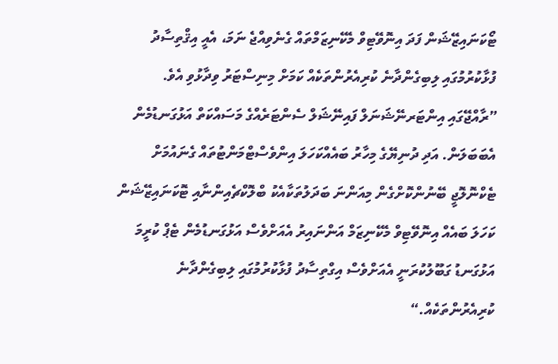ޓޯކަނައިޒޭޝަން ފަދަ އިނޮވޭޓިވް މެކޭނިޒަމްތައް ގެނެވިއްޖެ ނަމަ، އެއީ އިޤްތިސާދު ފުޅާކުރުމުގައި ލިބިގެންދާނެ ކުރިއެރުންތަކެއް ކަމަށް މިނިސްޓަރު ވިދާޅުވި އެވެ.
”ރާއްޖޭގައި އިންޓަރނޭޝަނަލް ފައިނޭޝަލް ސެންޓަރެއްގެ މަސައްކަތް އަޅުގަނޑުމެން އެބަބަލަން. އަދި ދުނިޔޭގެ މިހާރު ބައެއްކަހަލަ އިންވެސްޓްމަންޓުތައް ގެނައުމަށް ޓެކްނޮލޮޖީ ބޭނުންކޮށްގެން މިއަންނަ ބަދަލުތަކާއެކު ބްލޮކްޗެއިންނާއި ޓޮކަނައިޒޭޝަން ކަހަލަ ބައެއް އިނޮވޭޓިވް މެކޭނިޒަމް އަންނައިރު އެއަށްވެސް އަޅުގަނޑުމެން ޓެޕް ކުރީމަ އަޅުގަނޑު ގަބޫލުކުރަނީ އެއަށްވެސް އިގްތިސާދު ފުޅާކުރުމުގައި ލިބިގެންދާނެ ކުރިއެރުންތަކެއް.“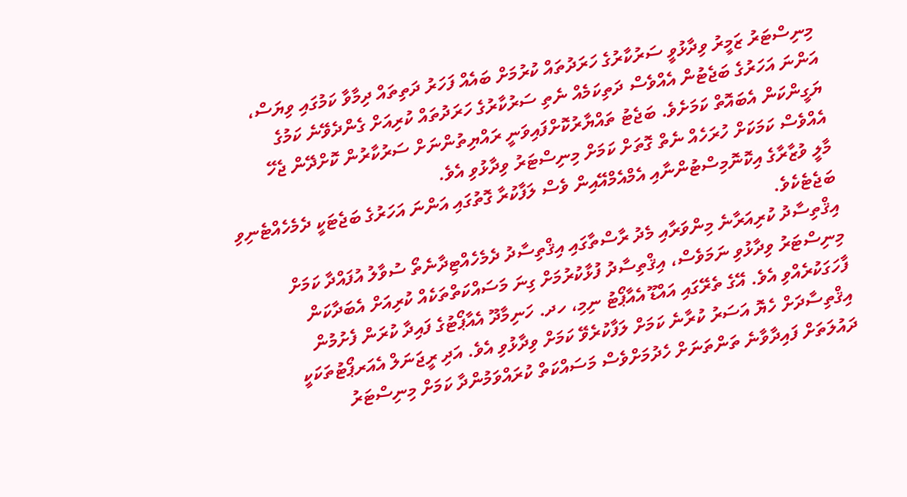މިނިސްޓަރު ޒަމީރު ވިދާޅުވީ ސަރުކާރުގެ ހަރަދުތައް ކުރުމަށް ބައެއް ފަހަރު ދަތިތައް ދިމާވާ ކަމުގައި ވިޔަސް، އަންނަ އަހަރުގެ ބަޖެޓުން އެއްވެސް ދަތިކަމެއް ނެތި ސަރުކާރުގެ ހަރަދުތައް ކުރިއަށް ގެންދެވޭނެ ކަމުގެ ޔަގީންކަން އެބައޮތް ކަމަށެވެ. ބަޖެޓު ތައްޔާރުކޮށްފައިވަނީ ރައްޔިތުންނަށް ސަރުކާރުން ކޮށްދޭން ޖެހޭ އެއްވެސް ކަމަކަށް ހުރަހެއް ނެތް ގޮތަށް ކަމަށް މިނިސްޓަރު ވިދާޅުވި އެވެ.
މާލީ ވުޒާރާގެ އިކޮނޮމިސްޓުންނާއި އެމްއެމްއޭއިން ވެސް ލަފާކުރާ ގޮތުގައި އަންނަ އަހަރުގެ ބަޖެޓަކީ ދެމެހެއްޓެނިވި ބަޖެޓެކެވެ.
އިޤްތިސާދު ކުރިއަރާނެ މިންވަރާއި މެދު ރާސްތާގައި އިޤްތިސާދު ދެމެހެއްޓިދާނެތޯ ސުވާލު އުފައްދާ ކަމަށް މިނިސްޓަރު ވިދާޅުވި ނަމަވެސް، އިޤްތިސާދު ފުޅާކުރުމަށް ގިނަ މަސައްކަތްތަކެއް ކުރިއަށް އެބަދާކަން ފާހަގަކުރެއްވި އެވެ. އޭގެ ތެރޭގައި އައްޑޫ އެއާޕޯޓު ނިމި، ހދ. ހަނިމާދޫ އެއާޕޯޓުގެ ފައިދާ ކުރަން ފެށުމުން އިޤްތިސާދަށް ހެޔޮ އަސަރު ކުރާނެ ކަމަށް ލަފާކުރެވޭ ކަމަށް ވިދާޅުވި އެވެ. އަދި ރީޖަނަލް އެއަރޕޯޓުތަކަކީ ދައުލަތަށް ފައިދާވާނެ ތަންތަނަށް ހެދުމަށްވެސް މަސައްކަތް ކުރައްވަމުންދާ ކަމަށް މިނިސްޓަރު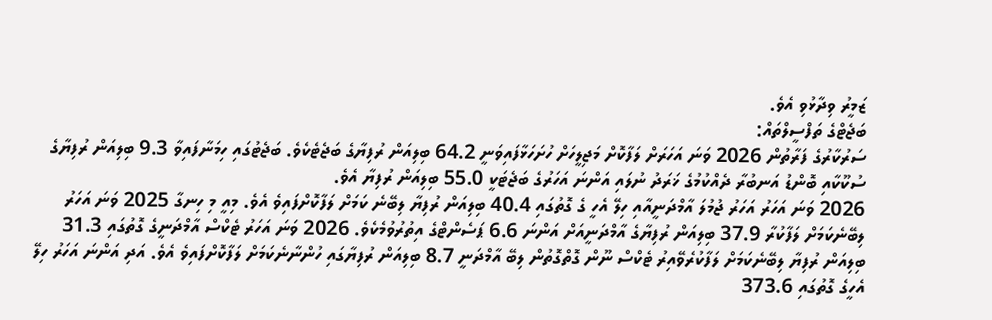ޒަމީރު ވިދާޅުވި އެވެ.
ބަޖެޓްގެ ތަފްސީލްތައް:
ސަރުކާރުގެ ފަރާތުން 2026 ވަނަ އަހަރަށް ލަފާކޮށް މަޖިލީހަށް ހުށަހަޅާފައިވަނީ 64.2 ބިލިއަން ރުފިޔާގެ ބަޖެޓެކެވެ. ބަޖެޓުގައި ހިމަނާފައިވާ 9.3 ބިލިއަން ރުފިޔާގެ ސުކޫކާއި ބޮންޑު އަނބުރާ ދެއްކުމުގެ ޚަރަދު ނުލައި އަންނަ އަހަރުގެ ބަޖެޓަކީ 55.0 ބިލިއަން ރުފިޔާ އެވެ.
2026 ވަނަ އަހަރު އަހަރު ޖުމުލަ އާމްދަނީއާއި ހިލޭ އެހީ ގެ ގޮތުގައި 40.4 ބިލިއަން ރުފިޔާ ލިބޭނެ ކަމަށް ލަފާކޮށްފައިވެ އެވެ. މިއީ މި ހިނގާ 2025 ވަނަ އަހަރު ލިބޭނެކަމަށް ލަފާކުރާ 37.9 ބިލިއަން ރުފިޔާގެ އާމްދަނީއަށް އަންނަ 6.6 ޕަސެންޓްގެ އިތުރުވުމެކެވެ. 2026 ވަނަ އަހަރު ޓެކްސް އާމްދަނީގެ ގޮތުގައި 31.3 ބިލިއަން ރުފިޔާ ލިބޭނެކަމަށް ލަފާކުރެވޭއިރު ޓެކްސް ނޫން ގޮތްގޮތުން ލިބޭ އާމްދަނީ 8.7 ބިލިއަން ރުފިޔާގައި ހުންނާނެކަމަށް ލަފާކޮށްފައިވެ އެވެ. އަދި އަންނަ އަހަރު ހިލޭ އެހީގެ ގޮތުގައި 373.6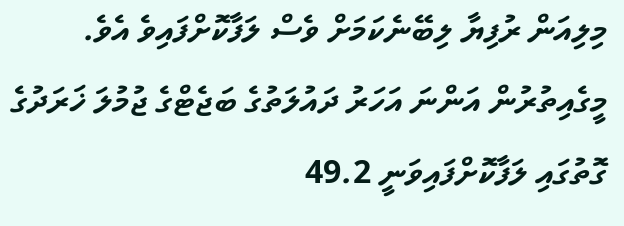މިލިއަން ރުފިޔާ ލިބޭނެކަމަށް ވެސް ލަފާކޮށްފައިވެ އެވެ.
މީގެއިތުރުން އަންނަ އަހަރު ދައުލަތުގެ ބަޖެޓްގެ ޖުމުލަ ޚަރަދުގެ ގޮތުގައި ލަފާކޮށްފައިވަނީ 49.2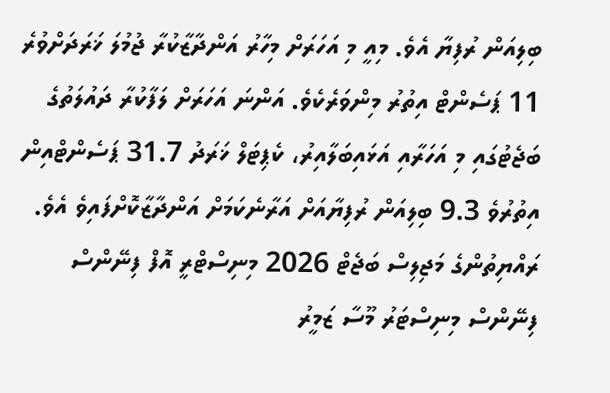ބިލިއަން ރުފިޔާ އެވެ. މިއީ މި އަހަރަށް މިހާރު އަންދާޒާކުރާ ޖުމުލަ ޚަރަދަށްވުރެ 11 ޕަސެންޓް އިތުރު މިންވަރެކެވެ. އަންނަ އަހަރަށް ލަފާކުރާ ދައުލަތުގެ ބަޖެޓުގައި މި އަހަރާއި އަޅައިބަލާއިރު، ކެޕިޓަލް ޚަރަދު 31.7 ޕަސެންޓްއިން އިތުރުވެ 9.3 ބިލިއަން ރުފިޔާއަށް އަރާނެކަމަށް އަންދާޒާކޮށްފައިވެ އެވެ.
ރައްޔިތުންގެ މަޖިލިސް ބަޖެޓް 2026 މިނިސްޓްރީ އޮފް ފިނޭންސް ފިނޭންސް މިނިސްޓަރު މޫސާ ޒަމީރު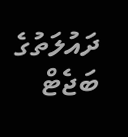ދައުލަތުގެ ބަޖެޓް